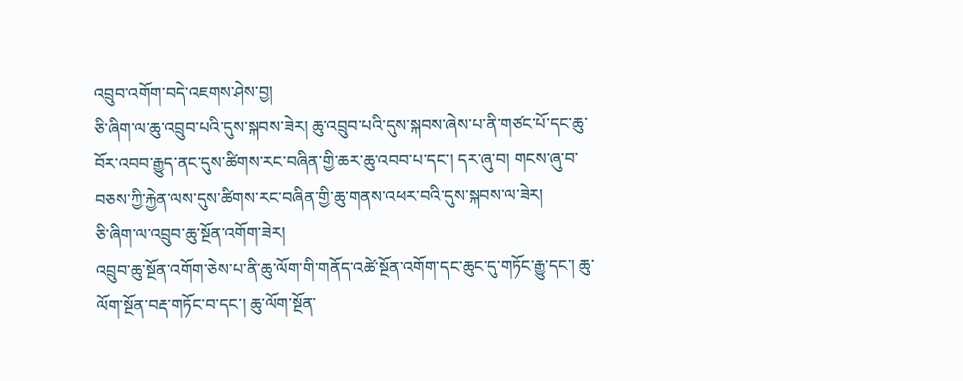འབྲུབ་འགོག་བདེ་འཇགས་ཤེས་བྱ།
ཅི་ཞིག་ལ་ཆུ་འབྲུབ་པའི་དུས་སྐབས་ཟེར། ཆུ་འབྲུབ་པའི་དུས་སྐབས་ཞེས་པ་ནི་གཙང་པོ་དང་ཆུ་བོར་འབབ་རྒྱུད་ནང་དུས་ཚིགས་རང་བཞིན་གྱི་ཆར་ཆུ་འབབ་པ་དང་། དར་ཞུ་བ། གངས་ཞུ་བ་བཅས་ཀྱི་རྐྱེན་ལས་དུས་ཚིགས་རང་བཞིན་གྱི་ཆུ་གནས་འཕར་བའི་དུས་སྐབས་ལ་ཟེར།
ཅི་ཞིག་ལ་འབྲུབ་ཆུ་སྔོན་འགོག་ཟེར།
འབྲུབ་ཆུ་སྔོན་འགོག་ཅེས་པ་ནི་ཆུ་ལོག་གི་གནོད་འཚེ་སྔོན་འགོག་དང་ཆུང་དུ་གཏོང་རྒྱུ་དང་། ཆུ་ལོག་སྔོན་བརྡ་གཏོང་བ་དང་། ཆུ་ལོག་སྔོན་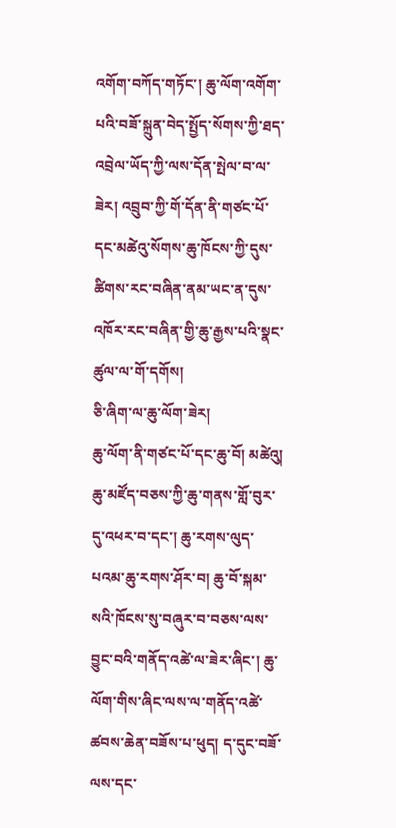འགོག་བཀོད་གཏོང་། ཆུ་ལོག་འགོག་པའི་བཟོ་སྐྲུན་བེད་སྤྱོད་སོགས་ཀྱི་ཐད་འབྲེལ་ཡོད་ཀྱི་ལས་དོན་སྤེལ་བ་ལ་ཟེར། འབྲུབ་ཀྱི་གོ་དོན་ནི་གཙང་པོ་དང་མཚེའུ་སོགས་ཆུ་ཁོངས་ཀྱི་དུས་ཚིགས་རང་བཞིན་ནམ་ཡང་ན་དུས་འཁོར་རང་བཞིན་གྱི་ཆུ་རྒྱས་པའི་སྣང་ཚུལ་ལ་གོ་དགོས།
ཅི་ཞིག་ལ་ཆུ་ལོག་ཟེར།
ཆུ་ལོག་ནི་གཙང་པོ་དང་ཆུ་བོ། མཚེའུ། ཆུ་མཛོད་བཅས་ཀྱི་ཆུ་གནས་གློ་བུར་དུ་འཕར་བ་དང་། ཆུ་རགས་ལུད་པའམ་ཆུ་རགས་ཤོར་བ། ཆུ་བོ་སྐམ་སའི་ཁོངས་སུ་བཞུར་བ་བཅས་ལས་བྱུང་བའི་གནོད་འཚེ་ལ་ཟེར་ཞིང་། ཆུ་ལོག་གིས་ཞིང་ལས་ལ་གནོད་འཚེ་ཚབས་ཆེན་བཟོས་པ་ཕུད། ད་དུང་བཟོ་ལས་དང་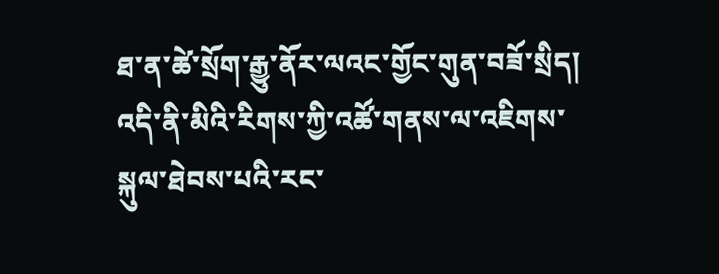ཐ་ན་ཚེ་སྲོག་རྒྱུ་ནོར་ལའང་གྱོང་གུན་བཟོ་སྲིད། འདི་ནི་མིའི་རིགས་ཀྱི་འཚོ་གནས་ལ་འཇིགས་སྐུལ་ཐེབས་པའི་རང་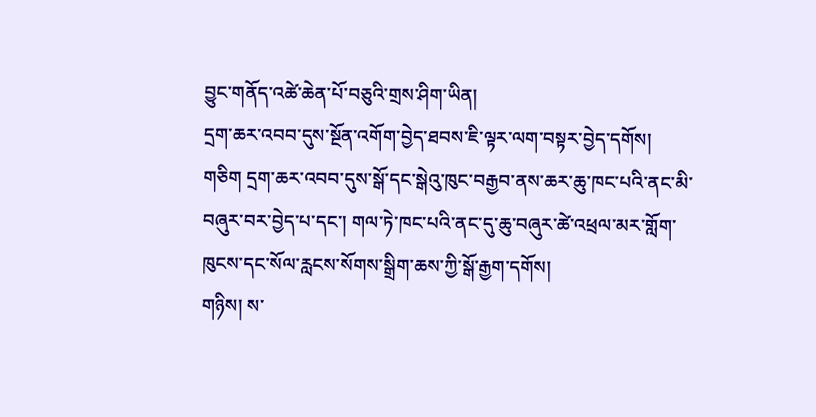བྱུང་གནོད་འཚེ་ཆེན་པོ་བཅུའི་གྲས་ཤིག་ཡིན།
དྲག་ཆར་འབབ་དུས་སྔོན་འགོག་བྱེད་ཐབས་ཇི་ལྟར་ལག་བསྟར་བྱེད་དགོས།
གཅིག དྲག་ཆར་འབབ་དུས་སྒོ་དང་སྒེའུ་ཁུང་བརྒྱབ་ནས་ཆར་ཆུ་ཁང་པའི་ནང་མི་བཞུར་བར་བྱེད་པ་དང་། གལ་ཏེ་ཁང་པའི་ནང་དུ་ཆུ་བཞུར་ཚེ་འཕྲལ་མར་གློག་ཁུངས་དང་སོལ་རླངས་སོགས་སྒྲིག་ཆས་ཀྱི་སྒོ་རྒྱག་དགོས།
གཉིས། ས་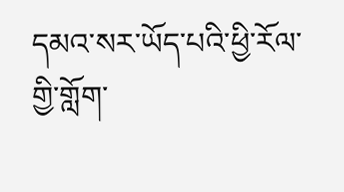དམའ་སར་ཡོད་པའི་ཕྱི་རོལ་གྱི་གློག་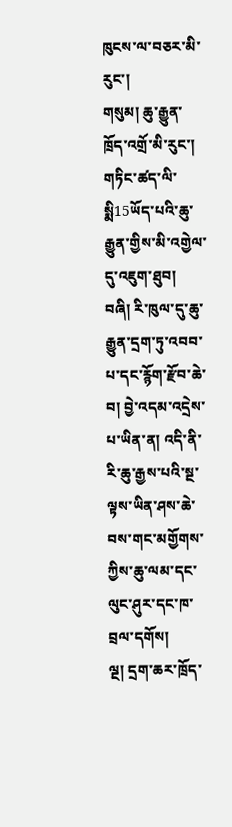ཁུངས་ལ་བཅར་མི་རུང་།
གསུམ། ཆུ་རྒྱུན་ཁྲོད་འགྲོ་མི་རུང་། གཏིང་ཚད་ལི་སྨི15ཡོད་པའི་ཆུ་རྒྱུན་གྱིས་མི་འགྱེལ་དུ་འཇུག་ཐུབ།
བཞི། རི་ཁུལ་དུ་ཆུ་རྒྱུན་དྲག་ཏུ་འབབ་པ་དང་རྙོག་རྫོབ་ཆེ་བ། བྱེ་འདམ་འདྲེས་པ་ཡིན་ན། འདི་ནི་རི་ཆུ་རྒྱས་པའི་སྔ་ལྟས་ཡིན་ཤས་ཆེ་བས་གང་མགྱོགས་ཀྱིས་ཆུ་ལམ་དང་ལུང་ཤུར་དང་ཁ་བྲལ་དགོས།
ལྔ། དྲག་ཆར་ཁྲོད་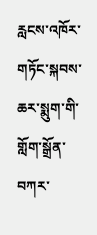རླངས་འཁོར་གཏོང་སྐབས་ཆར་སྨུག་གི་གློག་སྒྲོན་བཀར་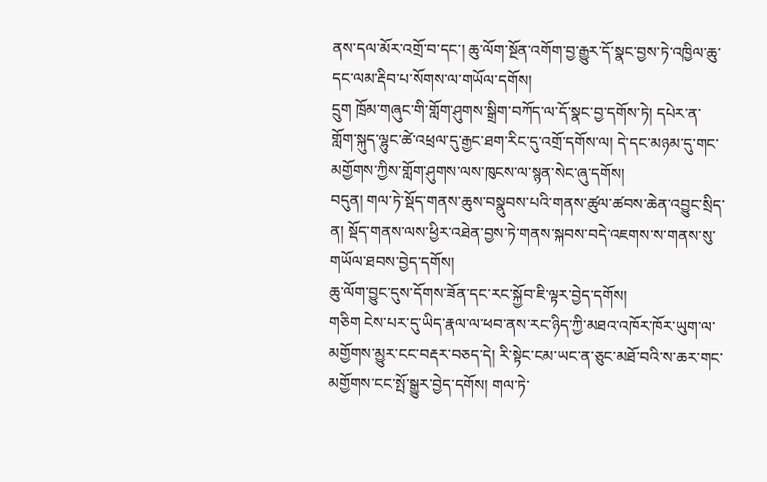ནས་དལ་མོར་འགྲོ་བ་དང་། ཆུ་ལོག་སྔོན་འགོག་བྱ་རྒྱུར་དོ་སྣང་བྱས་ཏེ་འཁྱིལ་ཆུ་དང་ལམ་རྡིབ་པ་སོགས་ལ་གཡོལ་དགོས།
དྲུག ཁྲོམ་གཞུང་གི་གློག་ཤུགས་སྒྲིག་བཀོད་ལ་དོ་སྣང་བྱ་དགོས་ཏེ། དཔེར་ན་གློག་སྐུད་ལྷུང་ཚེ་འཕྲལ་དུ་རྒྱང་ཐག་རིང་དུ་འགྲོ་དགོས་ལ། དེ་དང་མཉམ་དུ་གང་མགྱོགས་ཀྱིས་གློག་ཤུགས་ལས་ཁུངས་ལ་སྙན་སེང་ཞུ་དགོས།
བདུན། གལ་ཏེ་སྡོད་གནས་ཆུས་བསྣུབས་པའི་གནས་ཚུལ་ཚབས་ཆེན་འབྱུང་སྲིད་ན། སྡོད་གནས་ལས་ཕྱིར་འཐེན་བྱས་ཏེ་གནས་སྐབས་བདེ་འཇགས་ས་གནས་སུ་གཡོལ་ཐབས་བྱེད་དགོས།
ཆུ་ལོག་བྱུང་དུས་དོགས་ཟོན་དང་རང་སྐྱོབ་ཇི་ལྟར་བྱེད་དགོས།
གཅིག ངེས་པར་དུ་ཡིད་རྣལ་ལ་ཕབ་ནས་རང་ཉིད་ཀྱི་མཐའ་འཁོར་ཁོར་ཡུག་ལ་མགྱོགས་མྱུར་ངང་བརྡར་བཅད་དེ། རི་སྟེང་ངམ་ཡང་ན་ཅུང་མཐོ་བའི་ས་ཆར་གང་མགྱོགས་ངང་སྤོ་སྒྱུར་བྱེད་དགོས། གལ་ཏེ་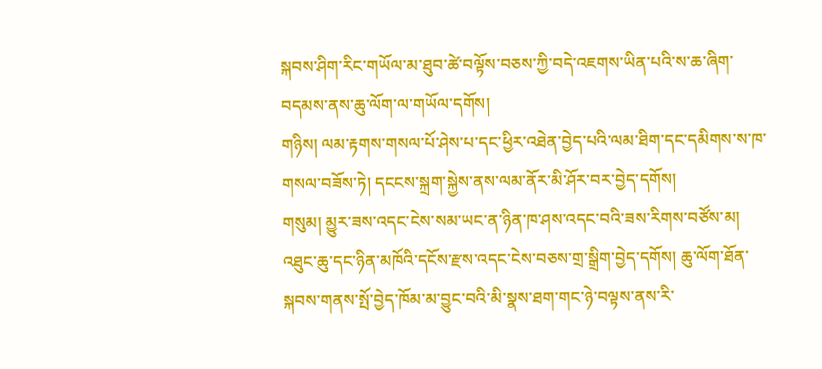སྐབས་ཤིག་རིང་གཡོལ་མ་ཐུབ་ཚེ་བལྟོས་བཅས་ཀྱི་བདེ་འཇགས་ཡིན་པའི་ས་ཆ་ཞིག་བདམས་ནས་ཆུ་ལོག་ལ་གཡོལ་དགོས།
གཉིས། ལམ་རྟགས་གསལ་པོ་ཤེས་པ་དང་ཕྱིར་འཐེན་བྱེད་པའི་ལམ་ཐིག་དང་དམིགས་ས་ཁ་གསལ་བཟོས་ཏེ། དངངས་སྐྲག་སྐྱེས་ནས་ལམ་ནོར་མི་ཤོར་བར་བྱེད་དགོས།
གསུམ། མྱུར་ཟས་འདང་ངེས་སམ་ཡང་ན་ཉིན་ཁ་ཤས་འདང་བའི་ཟས་རིགས་བཙོས་མ། འཐུང་ཆུ་དང་ཉིན་མཁོའི་དངོས་རྫས་འདང་ངེས་བཅས་གྲ་སྒྲིག་བྱེད་དགོས། ཆུ་ལོག་ཐོན་སྐབས་གནས་སྤོ་བྱེད་ཁོམ་མ་བྱུང་བའི་མི་སྣས་ཐག་གང་ཉེ་བལྟས་ནས་རི་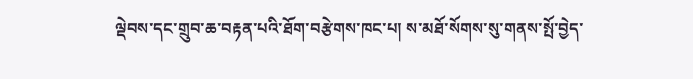ལྡེབས་དང་གྲུབ་ཆ་བརྟན་པའི་ཐོག་བརྩེགས་ཁང་པ། ས་མཐོ་སོགས་སུ་གནས་སྤོ་བྱེད་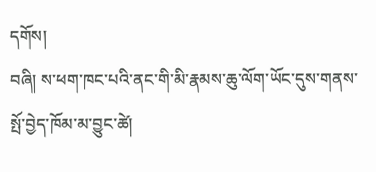དགོས།
བཞི། ས་ཕག་ཁང་པའི་ནང་གི་མི་རྣམས་ཆུ་ལོག་ཡོང་དུས་གནས་སྤོ་བྱེད་ཁོམ་མ་བྱུང་ཚེ།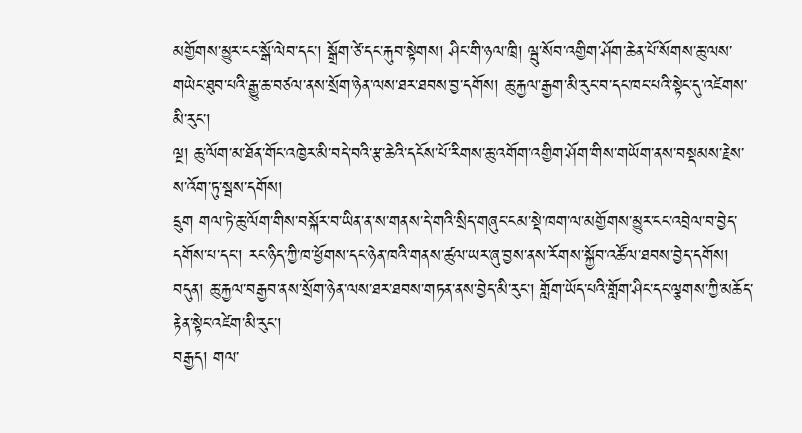མགྱོགས་མྱུར་ངང་སྒོ་ལེབ་དང་། སྒྲོག་ཙེ་དང་རྐུབ་སྟེགས། ཤིང་གི་ཉལ་ཁྲི། ལྦུ་སོབ་འགྱིག་ཤོག་ཆེན་པོ་སོགས་ཆུ་ལས་གཡེང་ཐུབ་པའི་རྒྱུ་ཆ་བཙལ་ནས་སྲོག་ཉེན་ལས་ཐར་ཐབས་བྱ་དགོས། ཆུ་རྐྱལ་རྒྱག་མི་རུང་བ་དང་ཁང་པའི་སྟེང་དུ་འཛེགས་མི་རུང་།
ལྔ། ཆུ་ལོག་མ་ཐོན་གོང་འཁྱེར་མི་བདེ་བའི་རྩ་ཆེའི་དངོས་པོ་རིགས་ཆུ་འགོག་འགྱིག་ཤོག་གིས་གཡོག་ནས་བསྡམས་རྗེས་ས་འོག་ཏུ་སྦས་དགོས།
དྲུག གལ་ཏེ་ཆུ་ལོག་གིས་བསྐོར་བ་ཡིན་ན་ས་གནས་དེ་གའི་སྲིད་གཞུང་ངམ་སྡེ་ཁག་ལ་མགྱོགས་མྱུར་ངང་འབྲེལ་བ་བྱེད་དགོས་པ་དང་། རང་ཉིད་ཀྱི་ཁ་ཕྱོགས་དང་ཉེན་ཁའི་གནས་ཚུལ་ཡར་ཞུ་བྱས་ནས་རོགས་སྐྱོབ་འཚོལ་ཐབས་བྱེད་དགོས།
བདུན། ཆུ་རྐྱལ་བརྒྱབ་ནས་སྲོག་ཉེན་ལས་ཐར་ཐབས་གཏན་ནས་བྱེད་མི་རུང་། གློག་ཡོད་པའི་གློག་ཤིང་དང་ལྕགས་ཀྱི་མཆོད་རྟེན་སྟེང་འཛེག་མི་རུང་།
བརྒྱད། གལ་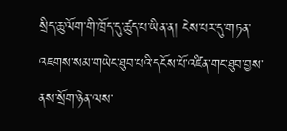སྲིད་ཆུ་ལོག་གི་ཁྲོད་དུ་ཚུད་པ་ཡིན་ན། ངེས་པར་དུ་གཏན་འཇགས་སམ་གཡེང་ཐུབ་པའི་དངོས་པོ་འཛིན་གང་ཐུབ་བྱས་ནས་སྲོག་ཉེན་ལས་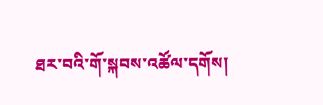ཐར་བའི་གོ་སྐབས་འཚོལ་དགོས།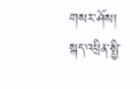གསར་ཤོས།
སྐད་འཕྲིན་སྤྱི་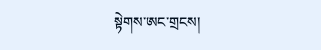སྟེགས་ཨང་གྲངས།